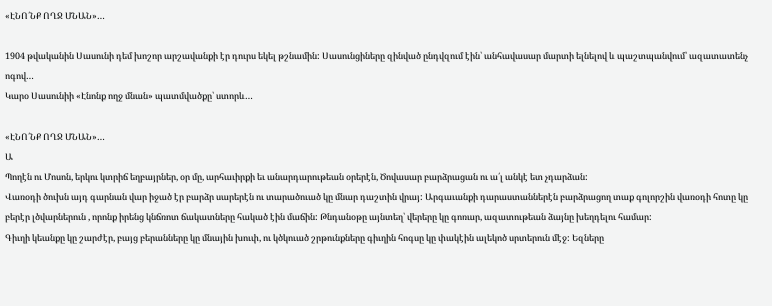«ԷՆՈ՛ՆՔ ՈՂՋ ՄՆԱՆ»…

1904 թվականին Սասունի դեմ խոշոր արշավանքի էր դուրս եկել թշնամին: Սասունցիները զինված ընդվզում էին՝ անհավասար մարտի ելնելով և պաշտպանվում՝ ազատատենչ ոգով…
Կարօ Սասունիի «Էնոնք ողջ մնան» պատմվածքը՝ ստորև…

«ԷՆՈ՛ՆՔ ՈՂՋ ՄՆԱՆ»…
Ա
Պողէն ու Մոսոն, երկու կտրիճ եղբայրներ, օր մը, արհաւիրքի եւ անարդարութեան օրերէն, Ծովասար բարձրացան ու ա՛լ անկէ ետ չդարձան:
Վառօդի ծուխն այդ գարնան վար իջած էր բարձր սարերէն ու տարածուած կը մնար դաշտին վրայ: Արգաւանքի դարաստաններէն բարձրացող տաք գոլորշին վառօդի հոտը կը բերէր լծվարներուն , որոնք իրենց կնճռոտ ճակատները հակած էին մաճին: Թնդանօթը այնտեղ՝ վերերը կը գոռար, ազատութեան ձայնը խեղդելու համար:
Գիւղի կեանքը կը շարժէր, բայց բերանները կը մնային խուփ, ու կծկուած շրթունքները գիւղին հոգսը կը փակէին ալեկոծ սրտերուն մէջ: Եզները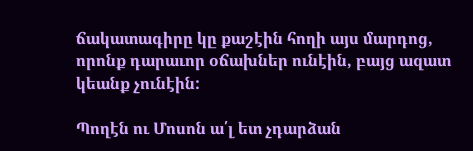ճակատագիրը կը քաշէին հողի այս մարդոց, որոնք դարաւոր օճախներ ունէին, բայց ազատ կեանք չունէին:

Պողէն ու Մոսոն ա՛լ ետ չդարձան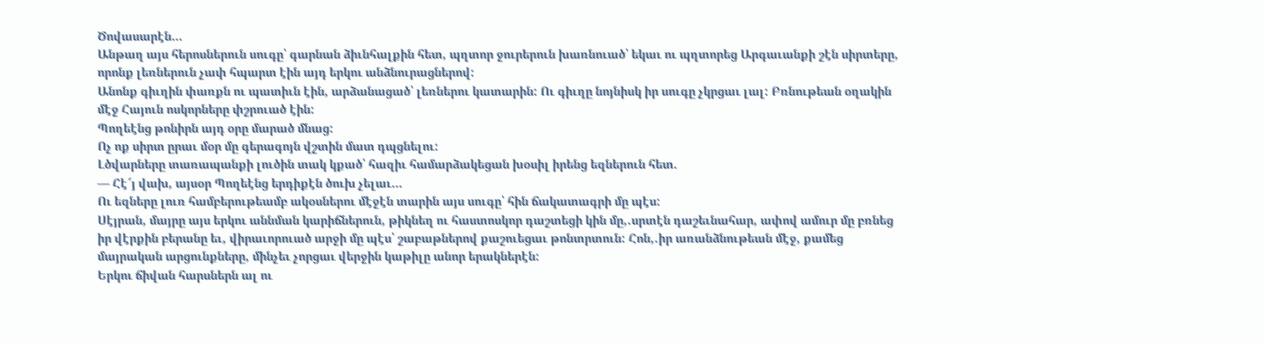Ծովասարէն…
Անթաղ այս հերոսներուն սուգը՝ գարնան ձիւնհալքին հետ, պղտոր ջուրերուն խառնուած՝ եկաւ ու պղտորեց Արգաւանքի շէն սիրտերը, որոնք լեռներուն չափ հպարտ էին այդ երկու անձնուրացներով:
Անոնք գիւղին փառքն ու պատիւն էին, արձանացած՝ լեռներու կատարին: Ու գիւղը նոյնիսկ իր սուգը չկրցաւ լալ: Բռնութեան օղակին մէջ Հայուն ոսկորները փշրուած էին:
Պողեէնց թոնիրն այդ օրը մարած մնաց:
Ոչ ոք սիրտ ըրաւ մօր մը գերագոյն վշտին մատ դպցնելու:
Լծվարները տառապանքի լուծին տակ կքած՝ հազիւ համարձակեցան խօսիլ իրենց եզներուն հետ.
— Հէ՜յ վախ, այսօր Պողեէնց երդիքէն ծուխ չելաւ…
Ու եզները լուռ համբերութեամբ ակօսներու մէջէն տարին այս սուգը՝ հին ճակատագրի մը պէս:
Սէյրան, մայրը այս երկու աննման կարիճներուն, թիկնեղ ու հաստոսկոր դաշտեցի կին մը,.սրտէն դաշեւնահար, ափով ամուր մը բռնեց իր վէրքին բերանը եւ, վիրաւորուած արջի մը պէս՝ շաբաթներով քաշուեցաւ թոնտրտուն: Հոն,.իր առանձնութեան մէջ, քամեց մայրական արցունքները, մինչեւ չորցաւ վերջին կաթիլը անոր երակներէն:
Երկու ճիվան հարսներն ալ ու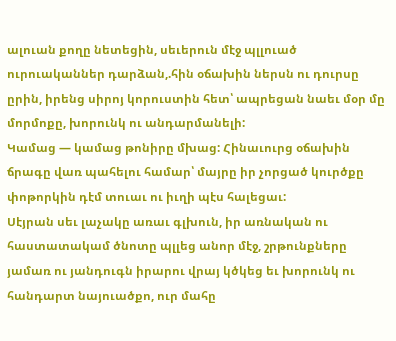ալուան քողը նետեցին, սեւերուն մէջ պլլուած ուրուականներ դարձան,.հին օճախին ներսն ու դուրսը ըրին, իրենց սիրոյ կորուստին հետ՝ ապրեցան նաեւ մօր մը մորմոքը, խորունկ ու անդարմանելի:
Կամաց — կամաց թոնիրը մխաց: Հինաւուրց օճախին ճրագը վառ պահելու համար՝ մայրը իր չորցած կուրծքը փոթորկին դէմ տուաւ ու իւղի պէս հալեցաւ:
Սէյրան սեւ լաչակը առաւ գլխուն, իր առնական ու հաստատակամ ծնոտը պլլեց անոր մէջ, շրթունքները յամառ ու յանդուգն իրարու վրայ կծկեց եւ խորունկ ու հանդարտ նայուածքո, ուր մահը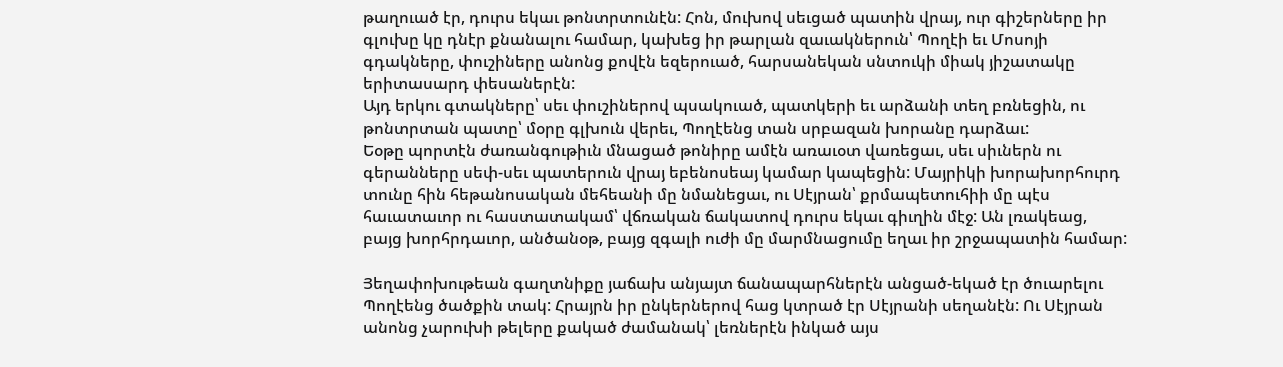թաղուած էր, դուրս եկաւ թոնտրտունէն: Հոն, մուխով սեւցած պատին վրայ, ուր գիշերները իր գլուխը կը դնէր քնանալու համար, կախեց իր թարլան զաւակներուն՝ Պողէի եւ Մոսոյի գդակները, փուշիները անոնց քովէն եզերուած, հարսանեկան սնտուկի միակ յիշատակը երիտասարդ փեսաներէն:
Այդ երկու գտակները՝ սեւ փուշիներով պսակուած, պատկերի եւ արձանի տեղ բռնեցին, ու թոնտրտան պատը՝ մօրը գլխուն վերեւ, Պողէենց տան սրբազան խորանը դարձաւ:
Եօթը պորտէն ժառանգութիւն մնացած թոնիրը ամէն առաւօտ վառեցաւ, սեւ սիւներն ու գերանները սեփ-սեւ պատերուն վրայ եբենոսեայ կամար կապեցին: Մայրիկի խորախորհուրդ տունը հին հեթանոսական մեհեանի մը նմանեցաւ, ու Սէյրան՝ քրմապետուհիի մը պէս հաւատաւոր ու հաստատակամ՝ վճռական ճակատով դուրս եկաւ գիւղին մէջ: Ան լռակեաց, բայց խորհրդաւոր, անծանօթ, բայց զգալի ուժի մը մարմնացումը եղաւ իր շրջապատին համար:

Յեղափոխութեան գաղտնիքը յաճախ անյայտ ճանապարհներէն անցած-եկած էր ծուարելու Պողէենց ծածքին տակ: Հրայրն իր ընկերներով հաց կտրած էր Սէյրանի սեղանէն: Ու Սէյրան անոնց չարուխի թելերը քակած ժամանակ՝ լեռներէն ինկած այս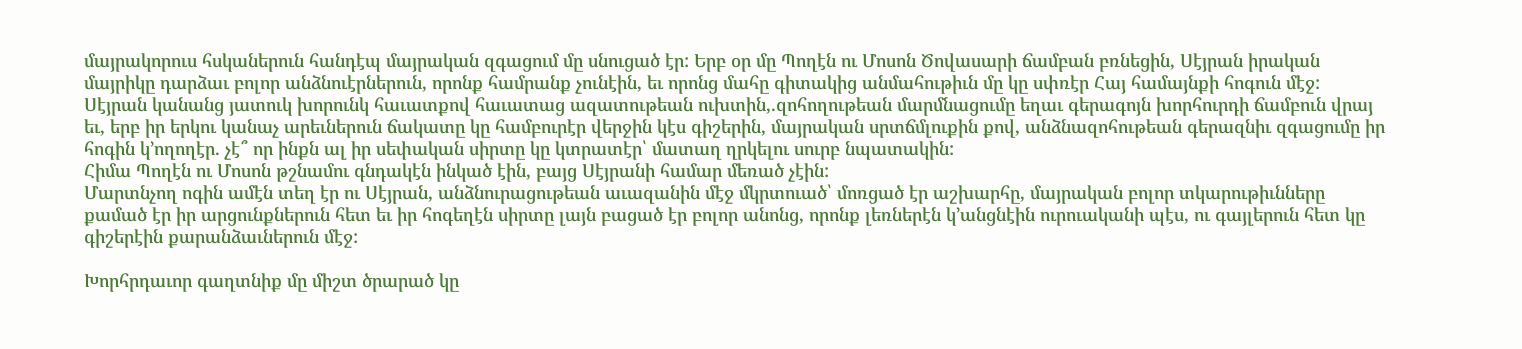մայրակորուս հսկաներուն հանդէպ մայրական զգացում մը սնուցած էր: Երբ օր մը Պողէն ու Մոսոն Ծովասարի ճամբան բռնեցին, Սէյրան իրական մայրիկը դարձաւ բոլոր անձնուէրներուն, որոնք համրանք չունէին, եւ որոնց մահը գիտակից անմահութիւն մը կը սփռէր Հայ համայնքի հոգուն մէջ:
Սէյրան կանանց յատուկ խորունկ հաւատքով հաւատաց ազատութեան ուխտին,.զոհողութեան մարմնացումը եղաւ գերագոյն խորհուրդի ճամբուն վրայ եւ, երբ իր երկու կանաչ արեւներուն ճակատը կը համբուրէր վերջին կէս գիշերին, մայրական սրտճմլուքին քով, անձնազոհութեան գերազնիւ զգացումը իր հոգին կ’ողողէր. չէ՞ որ ինքն ալ իր սեփական սիրտը կը կտրատէր՝ մատաղ ղրկելու սուրբ նպատակին:
Հիմա Պողէն ու Մոսոն թշնամու գնդակէն ինկած էին, բայց Սէյրանի համար մեռած չէին:
Մարտնչող ոգին ամէն տեղ էր ու Սէյրան, անձնուրացութեան աւազանին մէջ մկրտուած՝ մոռցած էր աշխարհը, մայրական բոլոր տկարութիւնները քամած էր իր արցունքներուն հետ եւ իր հոգեղէն սիրտը լայն բացած էր բոլոր անոնց, որոնք լեռներէն կ’անցնէին ուրուականի պէս, ու գայլերուն հետ կը գիշերէին քարանձաւներուն մէջ:

Խորհրդաւոր գաղտնիք մը միշտ ծրարած կը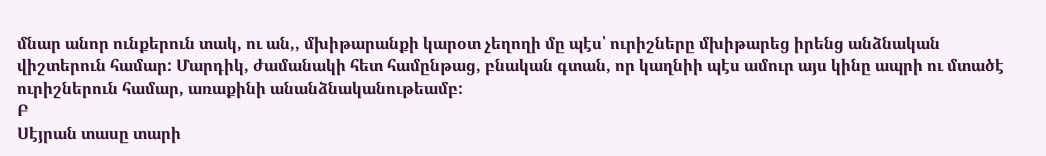մնար անոր ունքերուն տակ, ու ան,, մխիթարանքի կարօտ չեղողի մը պէս՝ ուրիշները մխիթարեց իրենց անձնական վիշտերուն համար: Մարդիկ, ժամանակի հետ համընթաց, բնական գտան, որ կաղնիի պէս ամուր այս կինը ապրի ու մտածէ ուրիշներուն համար, առաքինի անանձնականութեամբ:
Բ
Սէյրան տասը տարի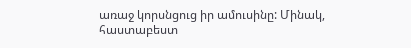առաջ կորսնցուց իր ամուսինը: Մինակ, հաստաբեստ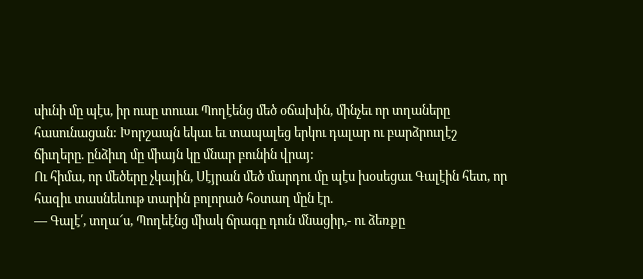սիւնի մը պէս, իր ուսը տուաւ Պողէենց մեծ օճախին, մինչեւ որ տղաները հասունացան: Խորշապն եկաւ եւ տապալեց երկու դալար ու բարձրուղէշ ճիւղերը. ընձիւղ մը միայն կը մնար բունին վրայ:
Ու հիմա, որ մեծերը չկային, Սէյրան մեծ մարդու մը պէս խօսեցաւ Գալէին հետ, որ հազիւ տասնեևութ տարին բոլորած հօտաղ մըն էր.
— Գալէ՛, տղա՜ս, Պողեէնց միակ ճրագը դուն մնացիր,- ու ձեռքը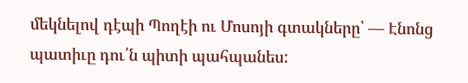մեկնելով դէպի Պողէի ու Մոսոյի գտակները՝ — Էնոնց պատիւը դու՛ն պիտի պահպանես: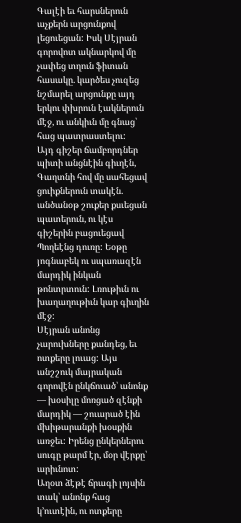Գալէի եւ հարսներուն աչքերն արցունքով լեցուեցան: Իսկ Սէյրան գորովոտ ակնարկով մը չափեց տղուն ֆիտան հասակը. կարծես չուզեց նշմարել արցունքը այդ երկու փխրուն էակներուն մէջ, ու անկիւն մը գնաց՝ հաց պատրաստելու:
Այդ գիշեր ճամբորդներ պիտի անցնէին գիւղէն,
Գաղտնի հով մը սահեցավ ցուիքներուն տակէն. անծանօթ շուքեր քսւեցան պատերուն, ու կէս գիշերին բացուեցավ Պողեէնց դուռը: Եօթը յոգնաբեկ ու սպառազէն մարդիկ ինկան թոնտրտուն: Լռութիւն ու խաղաղութիւն կար գիւղին մէջ:
Սէյրան անոնց չարուխները քանդեց, եւ ոտքերը լուաց: Այս անշշուկ մայրական գորովէն ընկճուած՝ անոնք — խօսիլը մոռցած զէնքի մարդիկ — շուարած էին մխիթարանքի խօսքին առջեւ: Իրենց ընկերներու սուգը թարմ էր, մօր վէրքը՝ արիւնոտ:
Աղօտ ձէթէ ճրագի լոյսին տակ՝ անոնք հաց կ’ուտէին, ու ոտքերը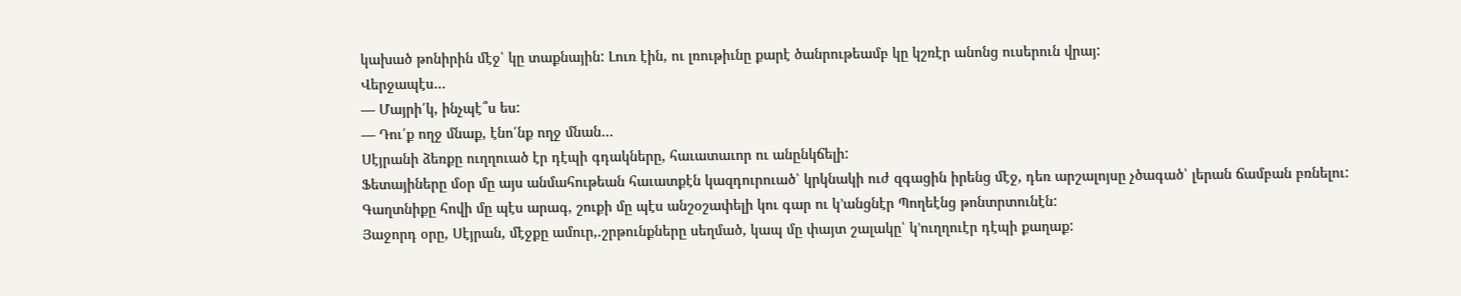կախած թոնիրին մէջ՝ կը տաքնային: Լուռ էին, ու լռութիւնը քարէ ծանրութեամբ կը կշռէր անոնց ուսերուն վրայ:
Վերջապէս…
— Մայրի՛կ, ինչպէ՞ս ես:
— Դու՛ք ողջ մնաք, էնո՛նք ողջ մնան…
Սէյրանի ձեռքը ուղղուած էր դէպի գդակները, հաւատաւոր ու անընկճելի:
Ֆետայիները մօր մը այս անմահութեան հաւատքէն կազդուրուած՝ կրկնակի ուժ զգացին իրենց մէջ, դեռ արշալոյսը չծագած՝ լերան ճամբան բռնելու:
Գաղտնիքը հովի մը պէս արագ, շուքի մը պէս անշօշափելի կու գար ու կ’անցնէր Պողեէնց թոնտրտունէն:
Յաջորդ օրը, Սէյրան, մէջքը ամուր,.շրթունքները սեղմած, կապ մը փայտ շալակը՝ կ’ուղղուէր դէպի քաղաք: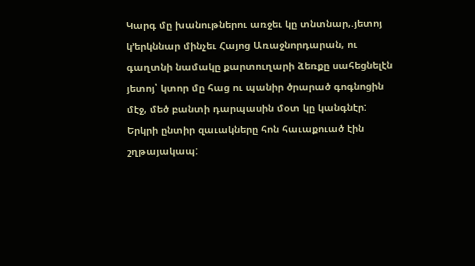Կարգ մը խանութներու առջեւ կը տնտնար,.յետոյ կ’երկննար մինչեւ Հայոց Առաջնորդարան, ու գաղտնի նամակը քարտուղարի ձեռքը սահեցնելէն յետոյ՝ կտոր մը հաց ու պանիր ծրարած գոգնոցին մէջ, մեծ բանտի դարպասին մօտ կը կանգնէր:
Երկրի ընտիր զաւակները հոն հաւաքուած էին շղթայակապ: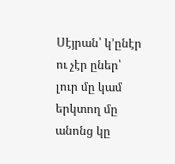Սէյրան՝ կ’ընէր ու չէր ըներ՝ լուր մը կամ երկտող մը անոնց կը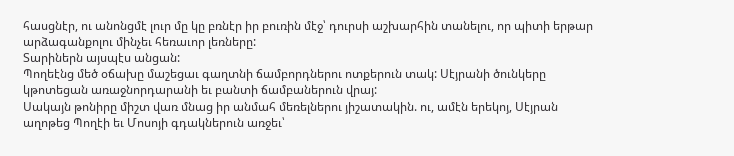հասցնէր, ու անոնցմէ լուր մը կը բռնէր իր բուռին մէջ՝ դուրսի աշխարհին տանելու, որ պիտի երթար արձագանքոլու մինչեւ հեռաւոր լեռները:
Տարիներն այսպէս անցան:
Պողեէնց մեծ օճախը մաշեցաւ գաղտնի ճամբորդներու ոտքերուն տակ: Սէյրանի ծունկերը կթոտեցան առաջնորդարանի եւ բանտի ճամբաներուն վրայ:
Սակայն թոնիրը միշտ վառ մնաց իր անմահ մեռելներու յիշատակին. ու, ամէն երեկոյ, Սէյրան աղոթեց Պողէի եւ Մոսոյի գդակներուն առջեւ՝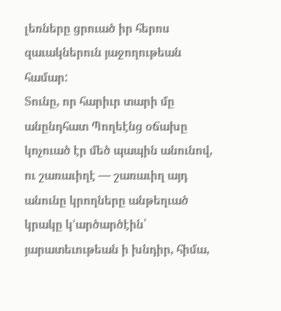լեռները ցրուած իր հերոս զաւակներուն յաջողութեան համար:
Տունը, որ հարիւր տարի մը անընդհատ Պողեէնց օճախը կոչուած էր մեծ պապին անունով, ու շառաւիղէ — շառաւիղ այդ անունը կրողները անթեղւած կրակը կ’արծարծէին՝ յարատեւութեան ի խնդիր, հիմա,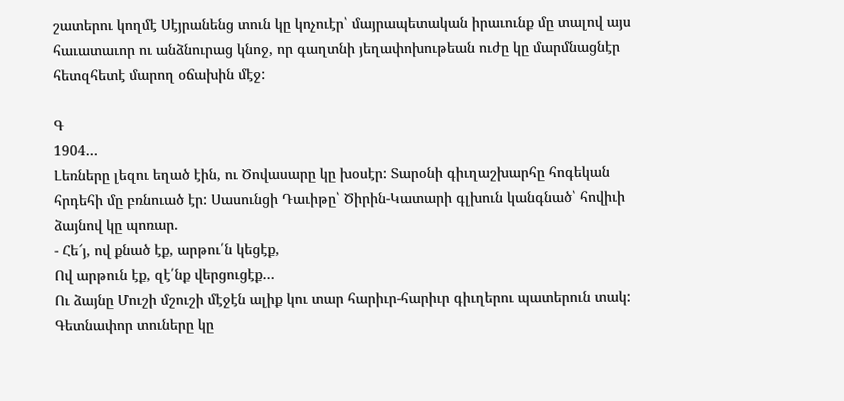շատերու կողմէ Սէյրանենց տուն կը կոչուէր՝ մայրապետական իրաւունք մը տալով այս հաւատաւոր ու անձնուրաց կնոջ, որ գաղտնի յեղափոխութեան ուժը կը մարմնացնէր հետզհետէ մարող օճախին մէջ:

Գ
1904…
Լեռները լեզու եղած էին, ու Ծովասարը կը խօսէր: Տարօնի գիւղաշխարհը հոգեկան հրդեհի մը բռնուած էր: Սասունցի Դաւիթը՝ Ծիրին-Կատարի գլխուն կանգնած՝ հովիւի ձայնով կը պոռար.
- Հե՜յ, ով քնած էք, արթու՛ն կեցէք,
Ով արթուն էք, զէ՛նք վերցուցէք…
Ու ձայնը Մուշի մշուշի մէջէն ալիք կու տար հարիւր-հարիւր գիւղերու պատերուն տակ:
Գետնափոր տուները կը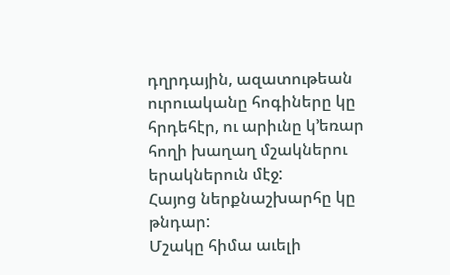դղրդային, ազատութեան ուրուականը հոգիները կը հրդեհէր, ու արիւնը կ’եռար հողի խաղաղ մշակներու երակներուն մէջ:
Հայոց ներքնաշխարհը կը թնդար:
Մշակը հիմա աւելի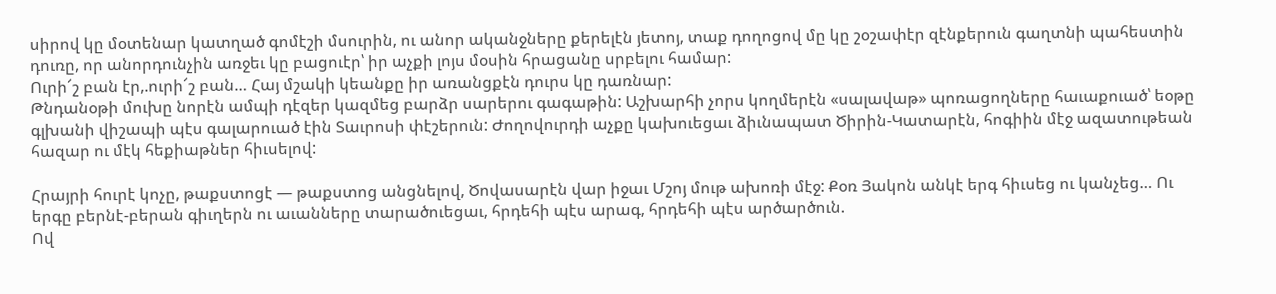սիրով կը մօտենար կատղած գոմէշի մսուրին, ու անոր ականջները քերելէն յետոյ, տաք դողոցով մը կը շօշափէր զէնքերուն գաղտնի պահեստին դուռը, որ անորդունչին առջեւ կը բացուէր՝ իր աչքի լոյս մօսին հրացանը սրբելու համար:
Ուրի՜շ բան էր,.ուրի՜շ բան… Հայ մշակի կեանքը իր առանցքէն դուրս կը դառնար:
Թնդանօթի մուխը նորէն ամպի դէզեր կազմեց բարձր սարերու գագաթին: Աշխարհի չորս կողմերէն «սալավաթ» պոռացողները հաւաքուած՝ եօթը գլխանի վիշապի պէս գալարուած էին Տաւրոսի փէշերուն: Ժողովուրդի աչքը կախուեցաւ ձիւնապատ Ծիրին-Կատարէն, հոգիին մէջ ազատութեան հազար ու մէկ հեքիաթներ հիւսելով:

Հրայրի հուրէ կոչը, թաքստոցէ — թաքստոց անցնելով, Ծովասարէն վար իջաւ Մշոյ մութ ախոռի մէջ: Քօռ Յակոն անկէ երգ հիւսեց ու կանչեց… Ու երգը բերնէ-բերան գիւղերն ու աւանները տարածուեցաւ, հրդեհի պէս արագ, հրդեհի պէս արծարծուն.
Ով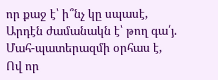որ քաջ է՝ ի՞նչ կը սպասէ,
Արդէն ժամանակն է՝ թող գա՛յ.
Մահ-պատերազմի օրհաս է,
Ով որ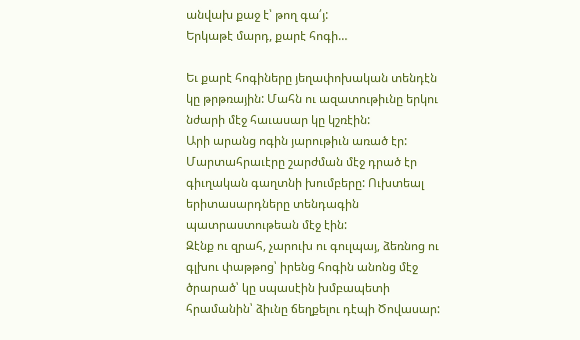անվախ քաջ է՝ թող գա՛յ:
Երկաթէ մարդ, քարէ հոգի…

Եւ քարէ հոգիները յեղափոխական տենդէն կը թրթռային: Մահն ու ազատութիւնը երկու նժարի մէջ հաւասար կը կշռէին:
Արի արանց ոգին յարութիւն առած էր: Մարտահրաւէրը շարժման մէջ դրած էր գիւղական գաղտնի խումբերը: Ուխտեալ երիտասարդները տենդագին պատրաստութեան մէջ էին:
Զէնք ու զրահ, չարուխ ու գուլպայ, ձեռնոց ու գլխու փաթթոց՝ իրենց հոգին անոնց մէջ ծրարած՝ կը սպասէին խմբապետի հրամանին՝ ձիւնը ճեղքելու դէպի Ծովասար: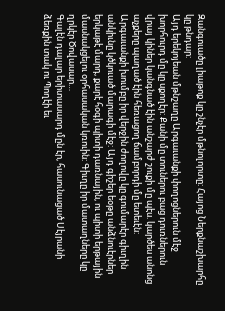Զանգուածը լիաթոք կը շնչէր մթնոլորտը: Հայոց Ներքնաշխարհը կը թնդար:
Այդ երեկոյեան մթնշաղը Արգաւանքի փողոցներուն մէջ խորհուրդ մը կը սքողէր: Քանի մը տուներու բաց դուռներուն վրայ կիներ կանգնած էին անշարժ շուքի մը պէս. կարծես անոնց աչքերը պաղած էին հեռացող ճամբորդի մը ետեւէն:
Արգաւանքի խումբը իր վերջին ժողովը կը գումարէր գիւղին անկիւնը կծկուած մարագի մէջ: Այդ գիշեր եօթը անձնուէրներ երկաթէ մարդ, քարէ հօգի պիտի դառնային, ու պիտի երթային մասնակցելու օրհասական կռուին: Գիւղը իր մատաղները կը ղրկէր Ծովասար…
Գալէն դալար երիտասարդ մըն էր, հասունացած Սէյրանի ձեռքին տակ ու Պողէի եւ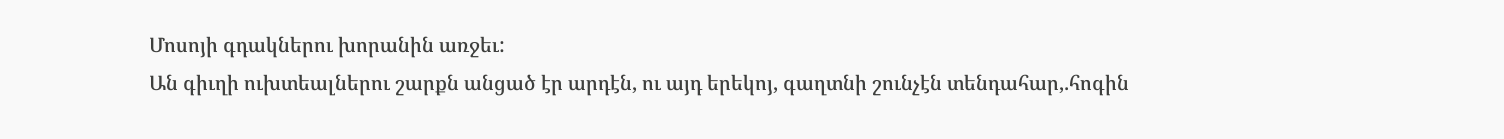Մոսոյի գդակներու խորանին առջեւ:
Ան գիւղի ուխտեալներու շարքն անցած էր արդէն, ու այդ երեկոյ, գաղտնի շունչէն տենդահար,.հոգին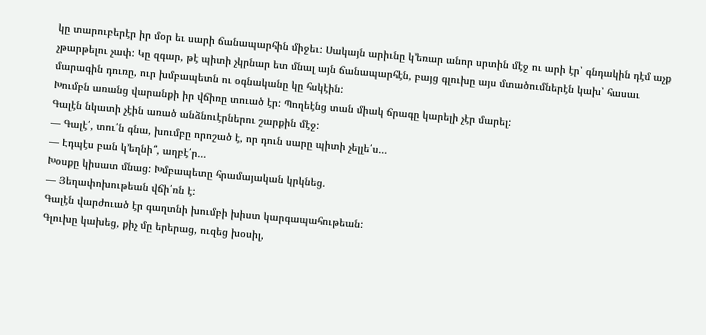կը տարուբերէր իր մօր եւ սարի ճանապարհին միջեւ: Սակայն արիւնը կ’եռար անոր սրտին մէջ ու արի էր՝ գնդակին դէմ աչք չթարթելու չափ: Կը զգար, թէ պիտի չկրնար ետ մնալ այն ճանապարհէն, բայց գլուխը այս մտածումներէն կախ՝ հասաւ մարագին դուռը, ուր խմբապետն ու օգնականը կը հսկէին:
Խումբն առանց վարանքի իր վճիռը տուած էր: Պողեէնց տան միակ ճրագը կարելի չէր մարել:
Գալէն նկատի չէին առած անձնուէրներու շարքին մէջ:
— Գալէ՛, տու՛ն գնա, խումբը որոշած է, որ դուն սարը պիտի չելլե՛ս…
— Էդպէս բան կ’եղնի՞, աղբէ՛ր…
Խօսքը կիսատ մնաց: Խմբապետը հրամայական կրկնեց.
— Յեղափոխութեան վճի՛ռն է:
Գալէն վարժուած էր գաղտնի խումբի խիստ կարգապահութեան:
Գլուխը կախեց, քիչ մը երերաց, ուզեց խօսիլ,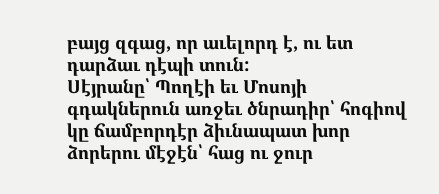բայց զգաց, որ աւելորդ է, ու ետ դարձաւ դէպի տուն:
Սէյրանը՝ Պողէի եւ Մոսոյի գդակներուն առջեւ ծնրադիր՝ հոգիով կը ճամբորդէր ձիւնապատ խոր ձորերու մէջէն՝ հաց ու ջուր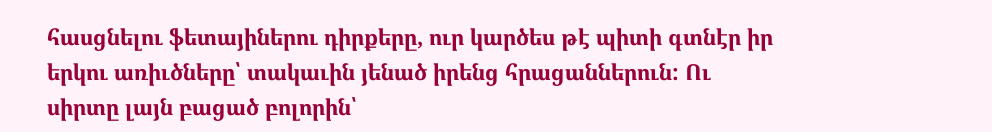հասցնելու ֆետայիներու դիրքերը, ուր կարծես թէ պիտի գտնէր իր երկու առիւծները՝ տակաւին յենած իրենց հրացաններուն: Ու սիրտը լայն բացած բոլորին՝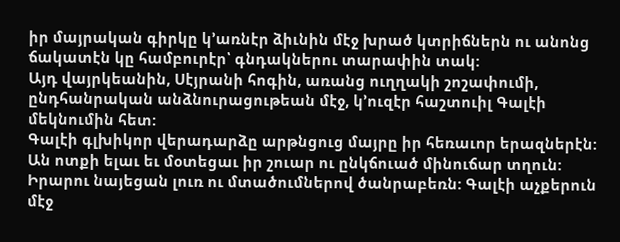իր մայրական գիրկը կ’առնէր ձիւնին մէջ խրած կտրիճներն ու անոնց ճակատէն կը համբուրէր՝ գնդակներու տարափին տակ:
Այդ վայրկեանին, Սէյրանի հոգին, առանց ուղղակի շոշափումի, ընդհանրական անձնուրացութեան մէջ, կ’ուզէր հաշտուիլ Գալէի մեկնումին հետ:
Գալէի գլխիկոր վերադարձը արթնցուց մայրը իր հեռաւոր երազներէն: Ան ոտքի ելաւ եւ մօտեցաւ իր շուար ու ընկճուած մինուճար տղուն: Իրարու նայեցան լուռ ու մտածումներով ծանրաբեռն: Գալէի աչքերուն մէջ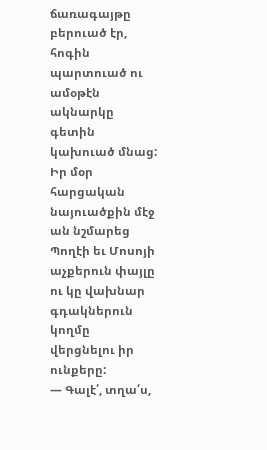ճառագայթը բերուած էր, հոգին պարտուած ու ամօթէն ակնարկը գետին կախուած մնաց: Իր մօր հարցական նայուածքին մէջ ան նշմարեց Պողէի եւ Մոսոյի աչքերուն փայլը ու կը վախնար գդակներուն կողմը վերցնելու իր ունքերը:
— Գալէ՛, տղա՛ս,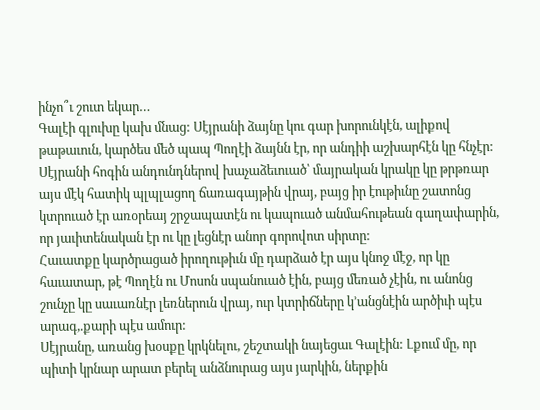ինչո՞ւ շուտ եկար…
Գալէի գլուխը կախ մնաց: Սէյրանի ձայնը կու գար խորունկէն, ալիքով թաթաւուն, կարծես մեծ պապ Պողէի ձայնն էր, որ անդիի աշխարհէն կը հնչէր: Սէյրանի հոգին անդունդներով խաչաձեւուած՝ մայրական կրակը կը թրթռար այս մէկ հատիկ պլպլացող ճառագայթին վրայ, բայց իր էութիւնը շատոնց կտրուած էր առօրեայ շրջապատէն ու կապուած անմահութեան գաղափարին, որ յաւիտենական էր ու կը լեցնէր անոր գորովոտ սիրտը:
Հաւատքը կարծրացած իրողութիւն մը դարձած էր այս կնոջ մէջ, որ կը հաւատար, թէ Պողէն ու Մոսոն սպանուած էին, բայց մեռած չէին, ու անոնց շունչը կը սաւառնէր լեռներուն վրայ, ուր կտրիճները կ’անցնէին արծիւի պէս արագ,.քարի պէս ամուր:
Սէյրանը, առանց խօսքը կրկնելու, շեշտակի նայեցաւ Գալէին: Լքում մը, որ պիտի կրնար արատ բերել անձնուրաց այս յարկին, ներքին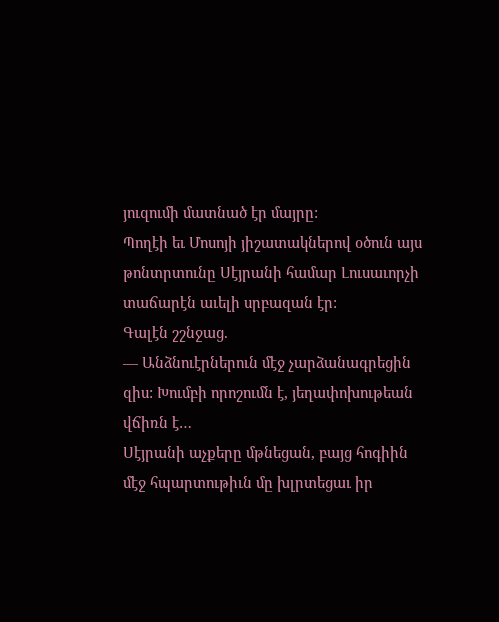յուզումի մատնած էր մայրը:
Պողէի եւ Մոսոյի յիշատակներով օծուն այս թոնտրտունը Սէյրանի համար Լուսաւորչի տաճարէն աւելի սրբազան էր:
Գալէն շշնջաց.
— Անձնուէրներուն մէջ չարձանագրեցին զիս: Խումբի որոշումն է, յեղափոխութեան վճիռն է…
Սէյրանի աչքերը մթնեցան, բայց հոգիին մէջ հպարտութիւն մը խլրտեցաւ իր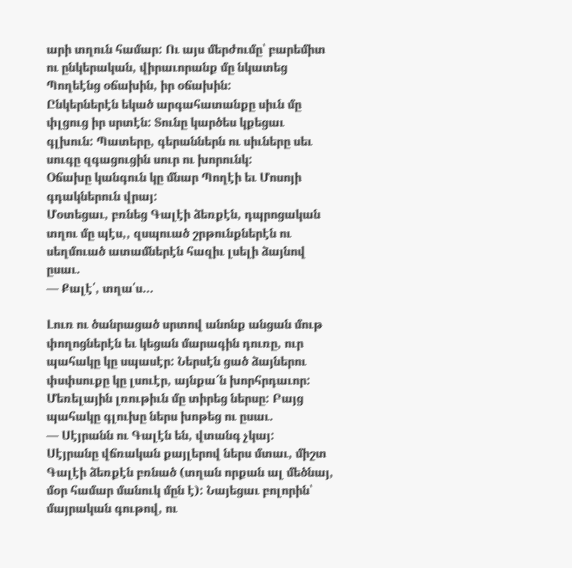արի տղուն համար: Ու այս մերժումը՝ բարեմիտ ու ընկերական, վիրաւորանք մը նկատեց Պողեէնց օճախին, իր օճախին:
Ընկերներէն եկած արգահատանքը սիւն մը փլցուց իր սրտէն: Տունը կարծես կքեցաւ գլխուն: Պատերը, գերաններն ու սիւները սեւ սուգը զգացուցին սուր ու խորունկ:
Օճախը կանգուն կը մնար Պողէի եւ Մոսոյի գդակներուն վրայ:
Մօտեցաւ, բռնեց Գալէի ձեռքէն, դպրոցական տղու մը պէս,, զսպուած շրթունքներէն ու սեղմուած ատամներէն հազիւ լսելի ձայնով ըսաւ.
— Քալէ՛, տղա՛ս…

Լուռ ու ծանրացած սրտով անոնք անցան մութ փողոցներէն եւ կեցան մարագին դուռը, ուր պահակը կը սպասէր: Ներսէն ցած ձայներու փսփսուքը կը լսուէր, այնքա՜ն խորհրդաւոր: Մեռելային լռութիւն մը տիրեց ներսը: Բայց պահակը գլուխը ներս խոթեց ու ըսաւ.
— Սէյրանն ու Գալէն են, վտանգ չկայ:
Սէյրանը վճռական քայլերով ներս մտաւ, միշտ Գալէի ձեռքէն բռնած (տղան որքան ալ մեծնայ, մօր համար մանուկ մըն է): Նայեցաւ բոլորին՝ մայրական գութով, ու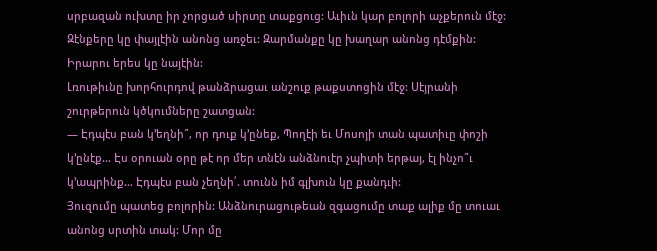սրբազան ուխտը իր չորցած սիրտը տաքցուց: Աւիւն կար բոլորի աչքերուն մէջ: Զէնքերը կը փայլէին անոնց առջեւ: Զարմանքը կը խաղար անոնց դէմքին: Իրարու երես կը նայէին:
Լռութիւնը խորհուրդով թանձրացաւ անշուք թաքստոցին մէջ: Սէյրանի շուրթերուն կծկումները շատցան:
— Էդպէս բան կ’եղնի՞, որ դուք կ’ընեք, Պողէի եւ Մոսոյի տան պատիւը փոշի կ’ընէք… Էս օրուան օրը թէ որ մեր տնէն անձնուէր չպիտի երթայ, էլ ինչո՞ւ կ’ապրինք… Էդպէս բան չեղնի՛. տունն իմ գլխուն կը քանդւի:
Յուզումը պատեց բոլորին: Անձնուրացութեան զգացումը տաք ալիք մը տուաւ անոնց սրտին տակ: Մոր մը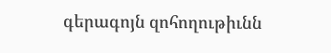գերագոյն զոհողութիւնն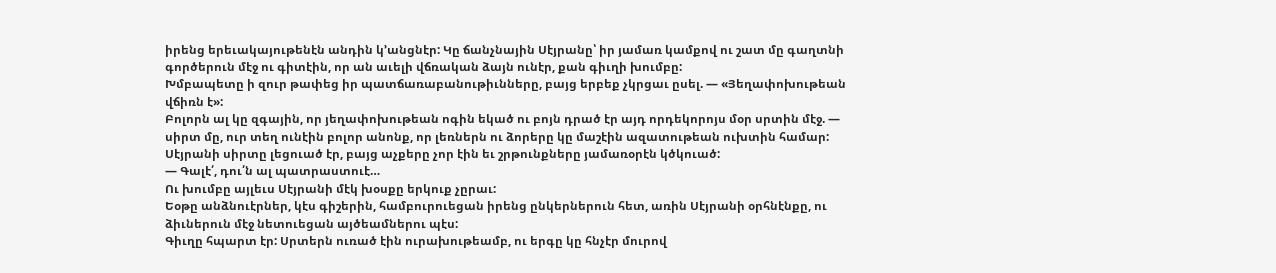իրենց երեւակայութենէն անդին կ’անցնէր: Կը ճանչնային Սէյրանը՝ իր յամառ կամքով ու շատ մը գաղտնի գործերուն մէջ ու գիտէին, որ ան աւելի վճռական ձայն ունէր, քան գիւղի խումբը:
Խմբապետը ի զուր թափեց իր պատճառաբանութիւնները, բայց երբեք չկրցաւ ըսել. — «Յեղափոխութեան վճիռն է»:
Բոլորն ալ կը զգային, որ յեղափոխութեան ոգին եկած ու բոյն դրած էր այդ որդեկորոյս մօր սրտին մէջ. — սիրտ մը, ուր տեղ ունէին բոլոր անոնք, որ լեռներն ու ձորերը կը մաշէին ազատութեան ուխտին համար:
Սէյրանի սիրտը լեցուած էր, բայց աչքերը չոր էին եւ շրթունքները յամառօրէն կծկուած:
— Գալէ՛, դու՛ն ալ պատրաստուէ…
Ու խումբը այլեւս Սէյրանի մէկ խօսքը երկուք չըրաւ:
Եօթը անձնուէրներ, կէս գիշերին, համբուրուեցան իրենց ընկերներուն հետ, առին Սէյրանի օրհնէնքը, ու ձիւներուն մէջ նետուեցան այծեամներու պէս:
Գիւղը հպարտ էր: Սրտերն ուռած էին ուրախութեամբ, ու երգը կը հնչէր մուրով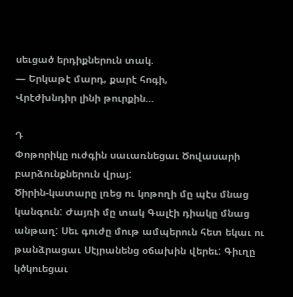սեւցած երդիքներուն տակ.
— Երկաթէ մարդ, քարէ հոգի,
Վրէժխնդիր լինի թուրքին…

Դ
Փոթորիկը ուժգին սաւառնեցաւ Ծովասարի բարձունքներուն վրայ:
Ծիրին-կատարը լռեց ու կոթողի մը պէս մնաց կանգուն: Ժայռի մը տակ Գալէի դիակը մնաց անթաղ: Սեւ գուժը մութ ամպերուն հետ եկաւ ու թանձրացաւ Սէյրանենց օճախին վերեւ: Գիւղը կծկուեցաւ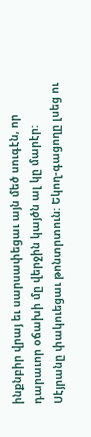ինքնբիր վրայ եւ սարսափեցաւ այն մեծ սուգէն, որ դարաւոր օճախի մը վերջին կայծն ալ կը մարէր:
Սէյրանը փակուեցաւ թոնտրտուն: Եկող-գացողը լսեց ու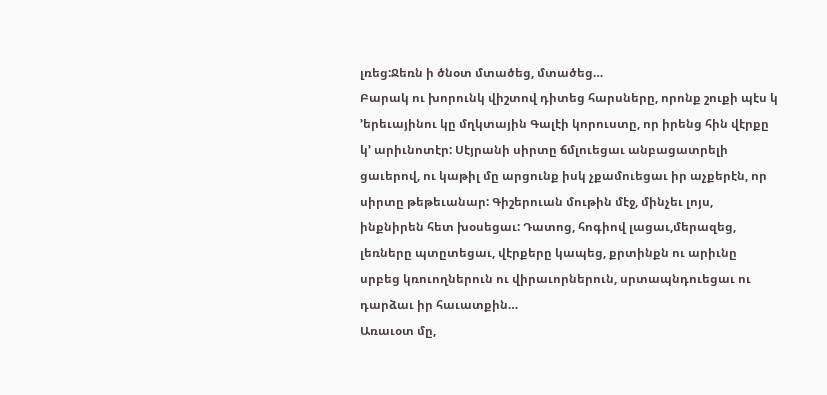լռեց:Ջեռն ի ծնօտ մտածեց, մտածեց…
Բարակ ու խորունկ վիշտով դիտեց հարսները, որոնք շուքի պէս կ ’երեւայինու կը մղկտային Գալէի կորուստը, որ իրենց հին վէրքը կ’ արիւնոտէր: Սէյրանի սիրտը ճմլուեցաւ անբացատրելի ցաւերով, ու կաթիլ մը արցունք իսկ չքամուեցաւ իր աչքերէն, որ սիրտը թեթեւանար: Գիշերուան մութին մէջ, մինչեւ լոյս, ինքնիրեն հետ խօսեցաւ: Դատոց, հոգիով լացաւ,մերազեց, լեռները պտըտեցաւ, վէրքերը կապեց, քրտինքն ու արիւնը սրբեց կռուողներուն ու վիրաւորներուն, սրտապնդուեցաւ ու դարձաւ իր հաւատքին…
Առաւօտ մը,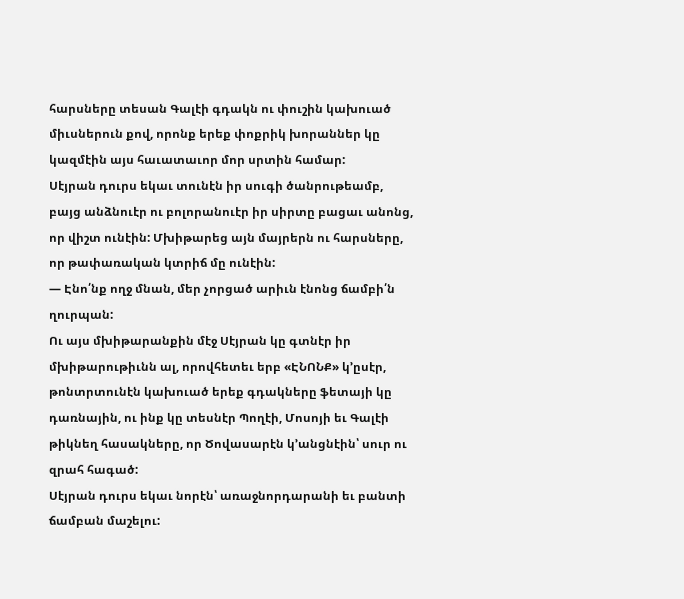հարսները տեսան Գալէի գդակն ու փուշին կախուած միւսներուն քով, որոնք երեք փոքրիկ խորաններ կը կազմէին այս հաւատաւոր մոր սրտին համար:
Սէյրան դուրս եկաւ տունէն իր սուգի ծանրութեամբ, բայց անձնուէր ու բոլորանուէր իր սիրտը բացաւ անոնց, որ վիշտ ունէին: Մխիթարեց այն մայրերն ու հարսները, որ թափառական կտրիճ մը ունէին:
— Էնո՛նք ողջ մնան, մեր չորցած արիւն էնոնց ճամբի՛ն ղուրպան:
Ու այս մխիթարանքին մէջ Սէյրան կը գտնէր իր մխիթարութիւնն ալ, որովհետեւ երբ «ԷՆՈՆՔ» կ’ըսէր, թոնտրտունէն կախուած երեք գդակները ֆետայի կը դառնային, ու ինք կը տեսնէր Պողէի, Մոսոյի եւ Գալէի թիկնեղ հասակները, որ Ծովասարէն կ’անցնէին՝ սուր ու զրահ հագած:
Սէյրան դուրս եկաւ նորէն՝ առաջնորդարանի եւ բանտի ճամբան մաշելու: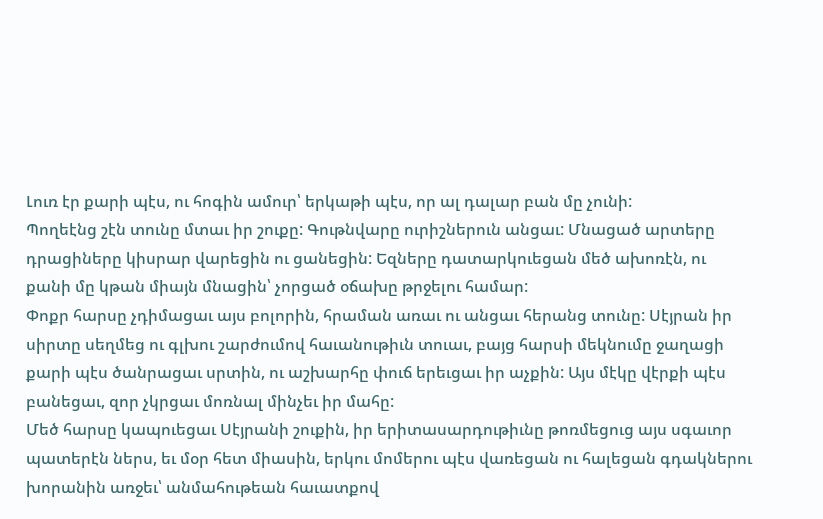Լուռ էր քարի պէս, ու հոգին ամուր՝ երկաթի պէս, որ ալ դալար բան մը չունի:
Պողեէնց շէն տունը մտաւ իր շուքը: Գութնվարը ուրիշներուն անցաւ: Մնացած արտերը դրացիները կիսրար վարեցին ու ցանեցին: Եզները դատարկուեցան մեծ ախոռէն, ու քանի մը կթան միայն մնացին՝ չորցած օճախը թրջելու համար:
Փոքր հարսը չդիմացաւ այս բոլորին, հրաման առաւ ու անցաւ հերանց տունը: Սէյրան իր սիրտը սեղմեց ու գլխու շարժումով հաւանութիւն տուաւ, բայց հարսի մեկնումը ջաղացի քարի պէս ծանրացաւ սրտին, ու աշխարհը փուճ երեւցաւ իր աչքին: Այս մէկը վէրքի պէս բանեցաւ, զոր չկրցաւ մոռնալ մինչեւ իր մահը:
Մեծ հարսը կապուեցաւ Սէյրանի շուքին, իր երիտասարդութիւնը թոռմեցուց այս սգաւոր պատերէն ներս, եւ մօր հետ միասին, երկու մոմերու պէս վառեցան ու հալեցան գդակներու խորանին առջեւ՝ անմահութեան հաւատքով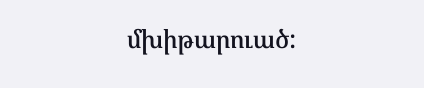մխիթարուած: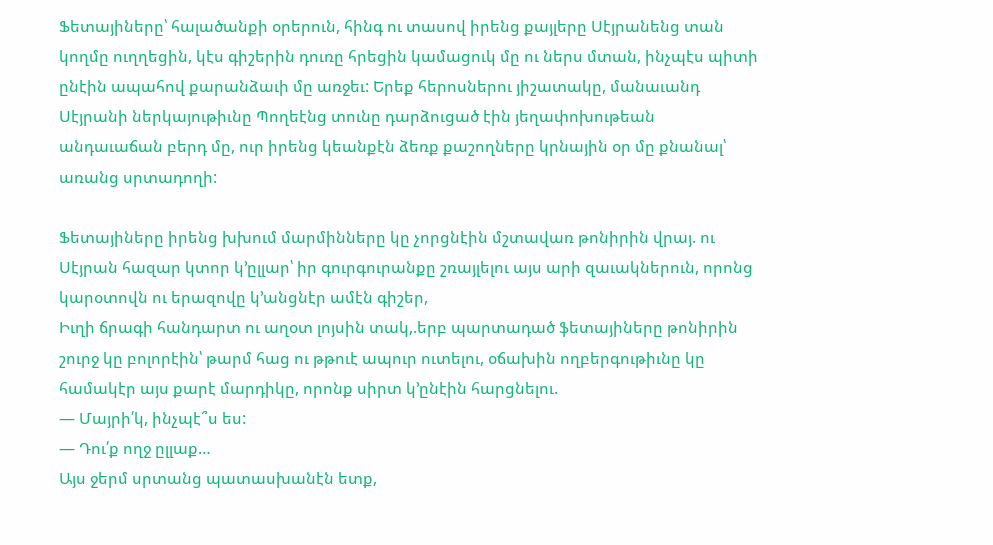Ֆետայիները՝ հալածանքի օրերուն, հինգ ու տասով իրենց քայլերը Սէյրանենց տան կողմը ուղղեցին, կէս գիշերին դուռը հրեցին կամացուկ մը ու ներս մտան, ինչպէս պիտի ընէին ապահով քարանձաւի մը առջեւ: Երեք հերոսներու յիշատակը, մանաւանդ Սէյրանի ներկայութիւնը Պողեէնց տունը դարձուցած էին յեղափոխութեան անդաւաճան բերդ մը, ուր իրենց կեանքէն ձեռք քաշողները կրնային օր մը քնանալ՝ առանց սրտադողի:

Ֆետայիները իրենց խխում մարմինները կը չորցնէին մշտավառ թոնիրին վրայ. ու Սէյրան հազար կտոր կ’ըլլար՝ իր գուրգուրանքը շռայլելու այս արի զաւակներուն, որոնց կարօտովն ու երազովը կ’անցնէր ամէն գիշեր,
Իւղի ճրագի հանդարտ ու աղօտ լոյսին տակ,.երբ պարտադած ֆետայիները թոնիրին շուրջ կը բոլորէին՝ թարմ հաց ու թթուէ ապուր ուտելու, օճախին ողբերգութիւնը կը համակէր այս քարէ մարդիկը, որոնք սիրտ կ’ընէին հարցնելու.
— Մայրի՛կ, ինչպէ՞ս ես:
— Դու՛ք ողջ ըլլաք…
Այս ջերմ սրտանց պատասխանէն ետք,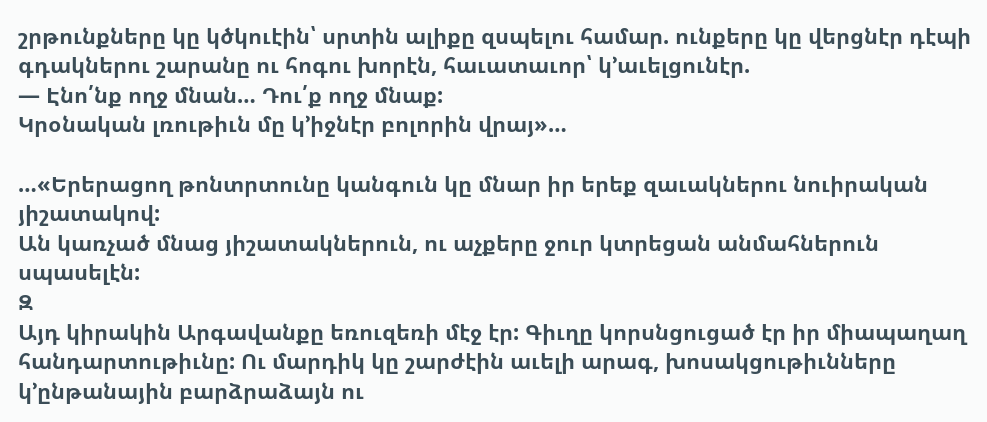շրթունքները կը կծկուէին՝ սրտին ալիքը զսպելու համար. ունքերը կը վերցնէր դէպի գդակներու շարանը ու հոգու խորէն, հաւատաւոր՝ կ’աւելցունէր.
— Էնո՛նք ողջ մնան… Դու՛ք ողջ մնաք:
Կրօնական լռութիւն մը կ’իջնէր բոլորին վրայ»…

…«Երերացող թոնտրտունը կանգուն կը մնար իր երեք զաւակներու նուիրական յիշատակով:
Ան կառչած մնաց յիշատակներուն, ու աչքերը ջուր կտրեցան անմահներուն սպասելէն:
Զ
Այդ կիրակին Արգավանքը եռուզեռի մէջ էր: Գիւղը կորսնցուցած էր իր միապաղաղ հանդարտութիւնը: Ու մարդիկ կը շարժէին աւելի արագ, խոսակցութիւնները կ’ընթանային բարձրաձայն ու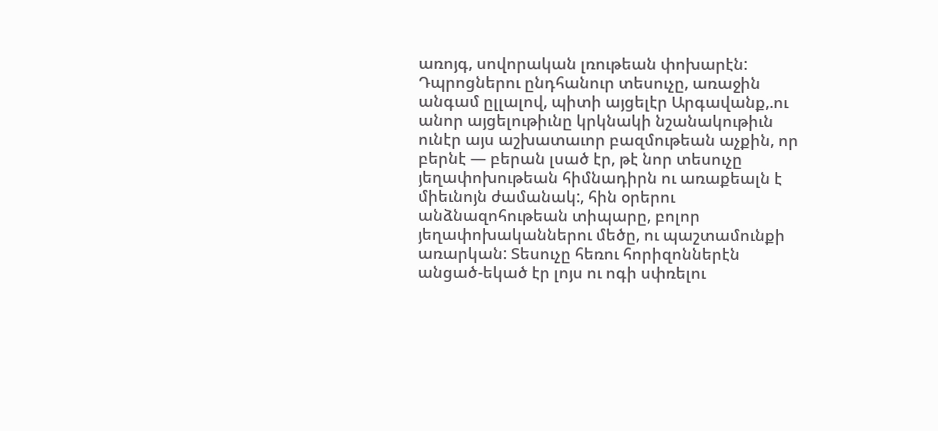առոյգ, սովորական լռութեան փոխարէն:
Դպրոցներու ընդհանուր տեսուչը, առաջին անգամ ըլլալով, պիտի այցելէր Արգավանք,.ու անոր այցելութիւնը կրկնակի նշանակութիւն ունէր այս աշխատաւոր բազմութեան աչքին, որ բերնէ — բերան լսած էր, թէ նոր տեսուչը յեղափոխութեան հիմնադիրն ու առաքեալն է միեւնոյն ժամանակ:, հին օրերու անձնազոհութեան տիպարը, բոլոր յեղափոխականներու մեծը, ու պաշտամունքի առարկան: Տեսուչը հեռու հորիզոններէն անցած-եկած էր լոյս ու ոգի սփռելու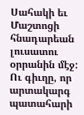Սահակի եւ Մաշտոցի հնադարեան լուսատու օրրանին մէջ:
Ու գիւղը, որ արտակարգ պատահարի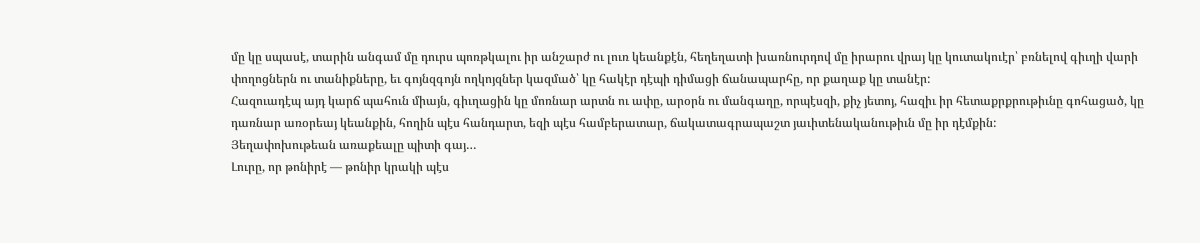մը կը սպասէ, տարին անգամ մը դուրս պոռթկալու իր անշարժ ու լուռ կեանքէն, հեղեղատի խառնուրդով մը իրարու վրայ կը կուտակուէր՝ բռնելով գիւղի վարի փողոցներն ու տանիքները, եւ գոյնզգոյն ողկոյզներ կազմած՝ կը հակէր դէպի դիմացի ճանապարհը, որ քաղաք կը տանէր:
Հազուադէպ այդ կարճ պահուն միայն, գիւղացին կը մոռնար արտն ու ափը, արօրն ու մանգաղը, որպէսզի, քիչ յետոյ, հազիւ իր հետաքրքրութիւնը գոհացած, կը դառնար առօրեայ կեանքին, հողին պէս հանդարտ, եզի պէս համբերատար, ճակատագրապաշտ յաւիտենականութիւն մը իր դէմքին:
Յեղափոխութեան առաքեալը պիտի գայ…
Լուրը, որ թոնիրէ — թոնիր կրակի պէս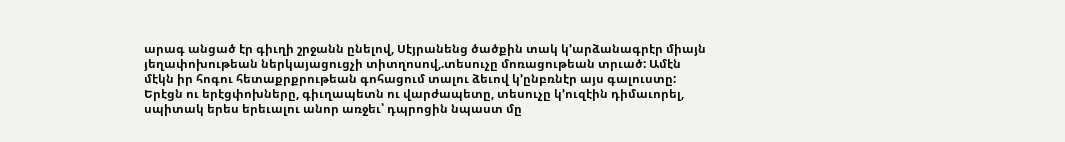արագ անցած էր գիւղի շրջանն ընելով, Սէյրանենց ծածքին տակ կ’արձանագրէր միայն յեղափոխութեան ներկայացուցչի տիտղոսով,.տեսուչը մոռացութեան տրւած: Ամէն մէկն իր հոգու հետաքրքրութեան գոհացում տալու ձեւով կ’ընբռնէր այս գալուստը: Երէցն ու երէցփոխները, գիւղապետն ու վարժապետը, տեսուչը կ’ուզէին դիմաւորել, սպիտակ երես երեւալու անոր առջեւ՝ դպրոցին նպաստ մը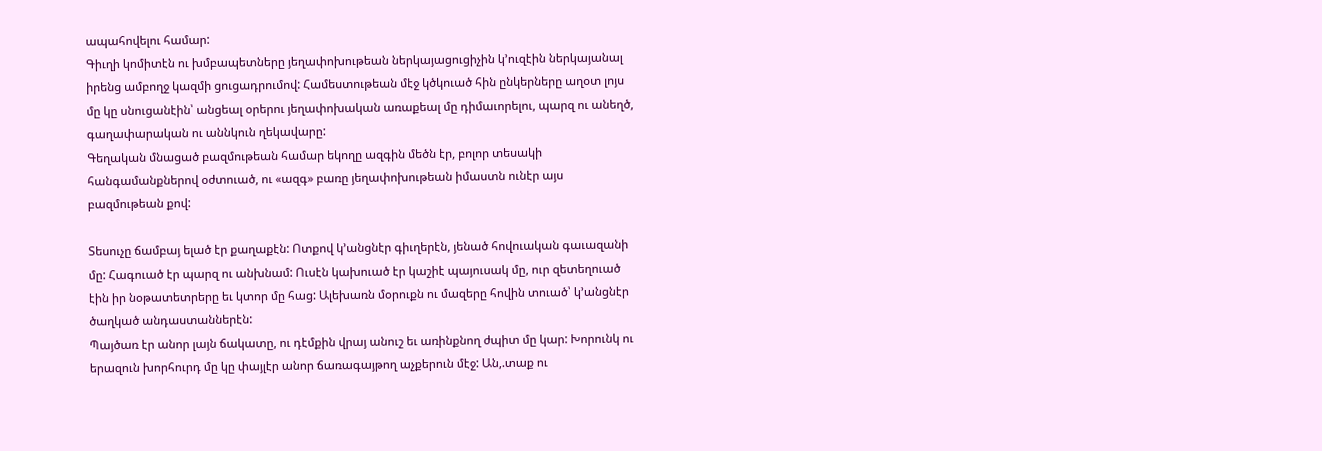ապահովելու համար:
Գիւղի կոմիտէն ու խմբապետները յեղափոխութեան ներկայացուցիչին կ’ուզէին ներկայանալ իրենց ամբողջ կազմի ցուցադրումով: Համեստութեան մէջ կծկուած հին ընկերները աղօտ լոյս մը կը սնուցանէին՝ անցեալ օրերու յեղափոխական առաքեալ մը դիմաւորելու, պարզ ու անեղծ, գաղափարական ու աննկուն ղեկավարը:
Գեղական մնացած բազմութեան համար եկողը ազգին մեծն էր, բոլոր տեսակի հանգամանքներով օժտուած, ու «ազգ» բառը յեղափոխութեան իմաստն ունէր այս բազմութեան քով:

Տեսուչը ճամբայ ելած էր քաղաքէն: Ոտքով կ’անցնէր գիւղերէն, յենած հովուական գաւազանի մը: Հագուած էր պարզ ու անխնամ: Ուսէն կախուած էր կաշիէ պայուսակ մը, ուր զետեղուած էին իր նօթատետրերը եւ կտոր մը հաց: Ալեխառն մօրուքն ու մազերը հովին տուած՝ կ’անցնէր ծաղկած անդաստաններէն:
Պայծառ էր անոր լայն ճակատը, ու դէմքին վրայ անուշ եւ առինքնող ժպիտ մը կար: Խորունկ ու երազուն խորհուրդ մը կը փայլէր անոր ճառագայթող աչքերուն մէջ: Ան,.տաք ու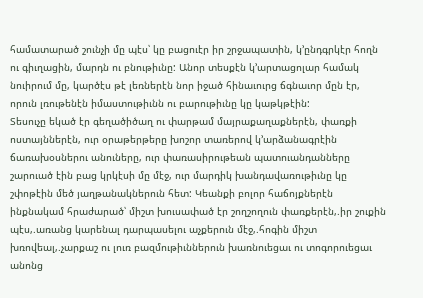համատարած շունչի մը պէս՝ կը բացուէր իր շրջապատին, կ’ընդգրկէր հողն ու գիւղացին, մարդն ու բնութիւնը: Անոր տեսքէն կ’արտացոլար համակ նուիրում մը, կարծէս թէ լեռներէն նոր իջած հինաւուրց ճգնաւոր մըն էր, որուն լռութենէն իմաստութիւնն ու բարութիւնը կը կաթկթէին:
Տեսուչը եկած էր գեղածիծաղ ու փարթամ մայրաքաղաքներէն, փառքի ոստայններէն, ուր օրաթերթերը խոշոր տառերով կ’արձանագրէին ճառախօսներու անուները, ուր փառասիրութեան պատուանդանները շարուած էին բաց կրկէսի մը մէջ, ուր մարդիկ խանդավառութիւնը կը շփոթէին մեծ յաղթանակներուն հետ: Կեանքի բոլոր հաճոյքներէն ինքնակամ հրաժարած՝ միշտ խուսափած էր շողշողուն փառքերէն,.իր շուքին պէս,.առանց կարենալ դարպասելու աչքերուն մէջ,.հոգին միշտ խռովեալ,.չարքաշ ու լուռ բազմութիւններուն խառնուեցաւ ու տոգորուեցաւ անոնց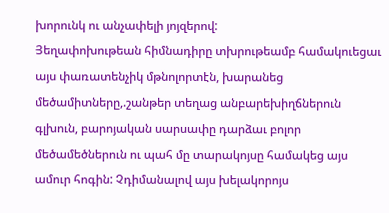խորունկ ու անչափելի յոյզերով:
Յեղափոխութեան հիմնադիրը տխրութեամբ համակուեցաւ այս փառատենչիկ մթնոլորտէն, խարանեց մեծամիտները,.շանթեր տեղաց անբարեխիղճներուն գլխուն, բարոյական սարսափը դարձաւ բոլոր մեծամեծներուն ու պահ մը տարակոյսը համակեց այս ամուր հոգին: Չդիմանալով այս խելակորոյս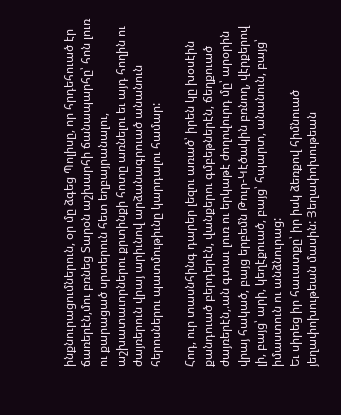ինքնուրացումներուն, օր մը ձգեց Պոլիսը, որ հրդեհուած էր ճառերէն,մու բռնեց Տարօն աշխարհի ճանապարհը՝ հոն լուռ ու քարացած սրտերուն հետ եղբայրանալու, աշխատաւորներու քրտինքի հոտը առնելու եւ այդ հողին ու ժայռերուն վրայ արիւնով արձանագրուած անանուն հերոսներու պատմութիւնը կարդալու համար:

Հոդ, ուր տասնհինգ դարեր լեզու առած՝ իրեն կը խօսէին քանդուած բերդերէն, վանքերու գմբեթներէն, ճեղքուած ժայռերէն,.ան գտաւ լուռ ու երկաթէ ժողովուրդ մը՝ արօրին վրայ հակած, բայց երբեմն Թուր-Կէծակին բռնող, վէրքերով լի, բայց՝ արի, կեղէքուած, բայց՝ հպարտ, անանուն, բայց՝ իմաստուն ու անձնուրաց:
Եւ սիրեց իր հաւատքը՝ իր իսկ ձեռքով հիմնուած յեղափոխութեան մասին: Յեղափոխութեան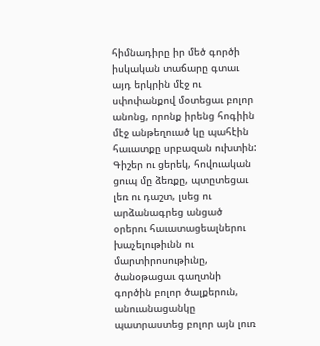հիմնադիրը իր մեծ գործի իսկական տաճարը գտաւ այդ երկրին մէջ ու սփոփանքով մօտեցաւ բոլոր անոնց, որոնք իրենց հոգիին մէջ անթեղուած կը պահէին հաւատքը սրբազան ուխտին:
Գիշեր ու ցերեկ, հովուական ցուպ մը ձեռքը, պտըտեցաւ լեռ ու դաշտ, լսեց ու արձանագրեց անցած օրերու հաւատացեալներու խաչելութիւնն ու մարտիրոսութիւնը, ծանօթացաւ գաղտնի գործին բոլոր ծալքերուն, անուանացանկը պատրաստեց բոլոր այն լուռ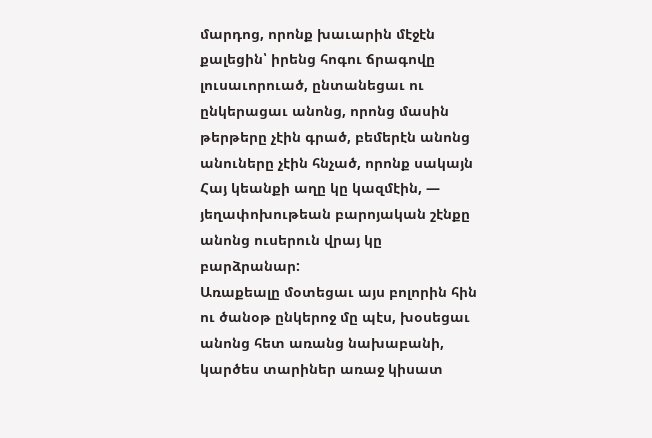մարդոց, որոնք խաւարին մէջէն քալեցին՝ իրենց հոգու ճրագովը լուսաւորուած, ընտանեցաւ ու ընկերացաւ անոնց, որոնց մասին թերթերը չէին գրած, բեմերէն անոնց անուները չէին հնչած, որոնք սակայն Հայ կեանքի աղը կը կազմէին, — յեղափոխութեան բարոյական շէնքը անոնց ուսերուն վրայ կը բարձրանար:
Առաքեալը մօտեցաւ այս բոլորին հին ու ծանօթ ընկերոջ մը պէս, խօսեցաւ անոնց հետ առանց նախաբանի, կարծես տարիներ առաջ կիսատ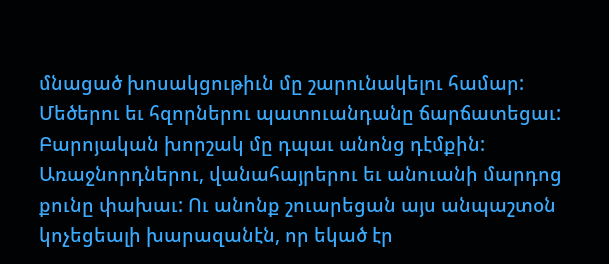մնացած խոսակցութիւն մը շարունակելու համար:
Մեծերու եւ հզորներու պատուանդանը ճարճատեցաւ: Բարոյական խորշակ մը դպաւ անոնց դէմքին: Առաջնորդներու, վանահայրերու եւ անուանի մարդոց քունը փախաւ: Ու անոնք շուարեցան այս անպաշտօն կոչեցեալի խարազանէն, որ եկած էր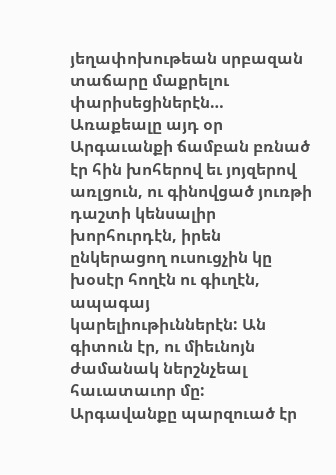յեղափոխութեան սրբազան տաճարը մաքրելու փարիսեցիներէն…
Առաքեալը այդ օր Արգաւանքի ճամբան բռնած էր հին խոհերով եւ յոյզերով առլցուն, ու գինովցած յուռթի դաշտի կենսալիր խորհուրդէն, իրեն ընկերացող ուսուցչին կը խօսէր հողէն ու գիւղէն, ապագայ կարելիութիւններէն: Ան գիտուն էր, ու միեւնոյն ժամանակ ներշնչեալ հաւատաւոր մը:
Արգավանքը պարզուած էր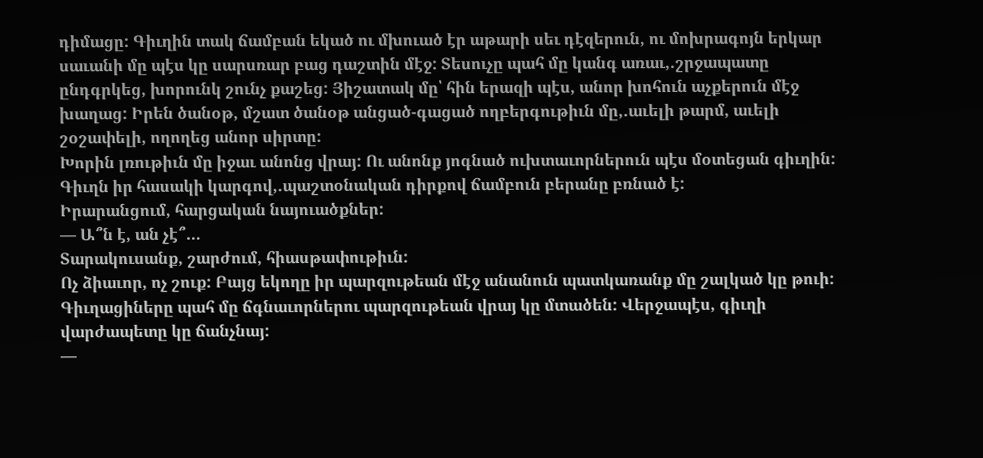դիմացը: Գիւղին տակ ճամբան եկած ու մխուած էր աթարի սեւ դէզերուն, ու մոխրագոյն երկար սաւանի մը պէս կը սարսռար բաց դաշտին մէջ: Տեսուչը պահ մը կանգ առաւ,.շրջապատը ընդգրկեց, խորունկ շունչ քաշեց: Յիշատակ մը՝ հին երազի պէս, անոր խոհուն աչքերուն մէջ խաղաց: Իրեն ծանօթ, մշատ ծանօթ անցած-գացած ողբերգութիւն մը,.աւելի թարմ, աւելի շօշափելի, ողողեց անոր սիրտը:
Խորին լռութիւն մը իջաւ անոնց վրայ: Ու անոնք յոգնած ուխտաւորներուն պէս մօտեցան գիւղին:
Գիւղն իր հասակի կարգով,.պաշտօնական դիրքով ճամբուն բերանը բռնած է:
Իրարանցում, հարցական նայուածքներ:
— Ա՞ն է, ան չէ՞…
Տարակուսանք, շարժում, հիասթափութիւն:
Ոչ ձիաւոր, ոչ շուք: Բայց եկողը իր պարզութեան մէջ անանուն պատկառանք մը շալկած կը թուի: Գիւղացիները պահ մը ճգնաւորներու պարզութեան վրայ կը մտածեն: Վերջապէս, գիւղի վարժապետը կը ճանչնայ:
—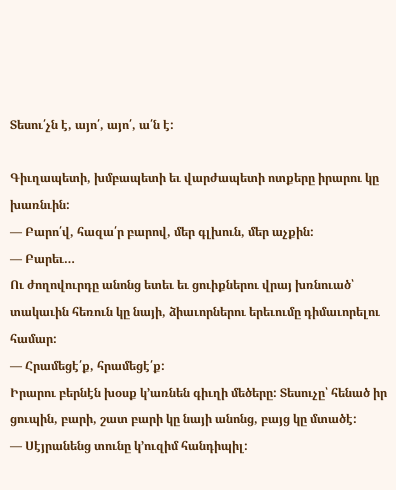Տեսու՛չն է, այո՛, այո՛, ա՛ն է:

Գիւղապետի, խմբապետի եւ վարժապետի ոտքերը իրարու կը խառնւին:
— Բարո՛վ, հազա՛ր բարով, մեր գլխուն, մեր աչքին:
— Բարեւ…
Ու ժողովուրդը անոնց ետեւ եւ ցուիքներու վրայ խռնուած՝ տակաւին հեռուն կը նայի, ձիաւորներու երեւումը դիմաւորելու համար:
— Հրամեցէ՛ք, հրամեցէ՛ք:
Իրարու բերնէն խօսք կ’առնեն գիւղի մեծերը: Տեսուչը՝ հենած իր ցուպին, բարի, շատ բարի կը նայի անոնց, բայց կը մտածէ:
— Սէյրանենց տունը կ’ուզիմ հանդիպիլ: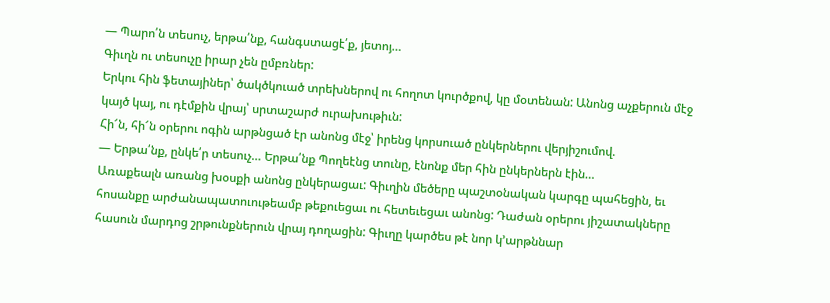— Պարո՛ն տեսուչ, երթա՛նք, հանգստացէ՛ք, յետոյ…
Գիւղն ու տեսուչը իրար չեն ըմբռներ:
Երկու հին ֆետայիներ՝ ծակծկուած տրեխներով ու հողոտ կուրծքով, կը մօտենան: Անոնց աչքերուն մէջ կայծ կայ, ու դէմքին վրայ՝ սրտաշարժ ուրախութիւն:
Հի՜ն, հի՜ն օրերու ոգին արթնցած էր անոնց մէջ՝ իրենց կորսուած ընկերներու վերյիշումով.
— Երթա՛նք, ընկե՛ր տեսուչ… Երթա՛նք Պողեէնց տունը, էնոնք մեր հին ընկերներն էին…
Առաքեալն առանց խօսքի անոնց ընկերացաւ: Գիւղին մեծերը պաշտօնական կարգը պահեցին, եւ հոսանքը արժանապատուութեամբ թեքուեցաւ ու հետեւեցաւ անոնց: Դաժան օրերու յիշատակները հասուն մարդոց շրթունքներուն վրայ դողացին: Գիւղը կարծես թէ նոր կ’արթննար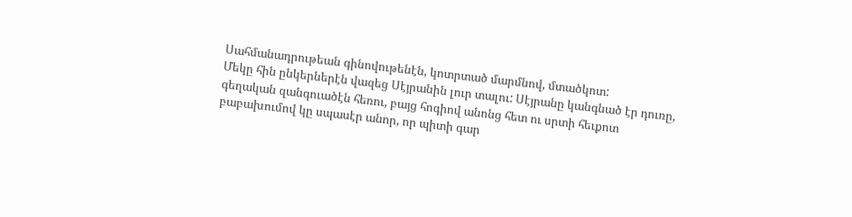Սահմանադրութեան գինովութենէն, կոտրտած մարմնով, մտածկոտ:
Մեկը հին ընկերներէն վազեց Սէյրանին լուր տալու: Սէյրանը կանգնած էր դուռը, գեղական զանգուածէն հեռու, բայց հոգիով անոնց հետ ու սրտի հեւքոտ բաբախումով կը սպասէր անոր, որ պիտի գար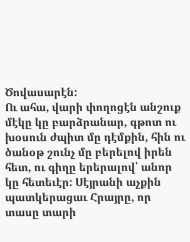Ծովասարէն:
Ու ահա, վարի փողոցէն անշուք մէկը կը բարձրանար, գթոտ ու խօսուն ժպիտ մը դէմքին, հին ու ծանօթ շունչ մը բերելով իրեն հետ, ու գիղը երերալով՝ անոր կը հետեւէր: Սէյրանի աչքին պատկերացաւ Հրայրը, որ տասը տարի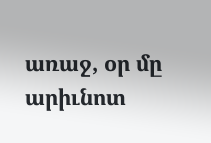առաջ, օր մը արիւնոտ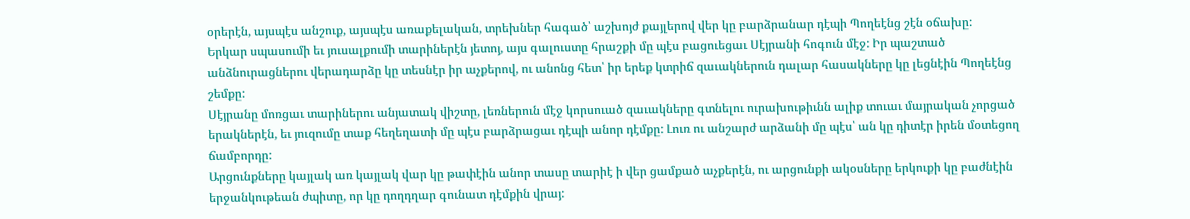օրերէն, այսպէս անշուք, այսպէս առաքելական, տրեխներ հագած՝ աշխոյժ քայլերով վեր կը բարձրանար դէպի Պողեէնց շէն օճախը:
Երկար սպասումի եւ յուսալքումի տարիներէն յետոյ, այս գալուստը հրաշքի մը պէս բացուեցաւ Սէյրանի հոգուն մէջ: Իր պաշտած անձնուրացներու վերադարձը կը տեսնէր իր աչքերով, ու անոնց հետ՝ իր երեք կտրիճ զաւակներուն դալար հասակները կը լեցնէին Պողեէնց շեմքը:
Սէյրանը մոռցաւ տարիներու անյատակ վիշտը, լեռներուն մէջ կորսուած զաւակները գտնելու ուրախութիւնն ալիք տուաւ մայրական չորցած երակներէն, եւ յուզումը տաք հեղեղատի մը պէս բարձրացաւ դէպի անոր դէմքը: Լուռ ու անշարժ արձանի մը պէս՝ ան կը դիտէր իրեն մօտեցող ճամբորդը:
Արցունքները կայլակ առ կայլակ վար կը թափէին անոր տասը տարիէ ի վեր ցամքած աչքերէն, ու արցունքի ակօսները երկուքի կը բաժնէին երջանկութեան ժպիտը, որ կը դողդղար գունատ դէմքին վրայ: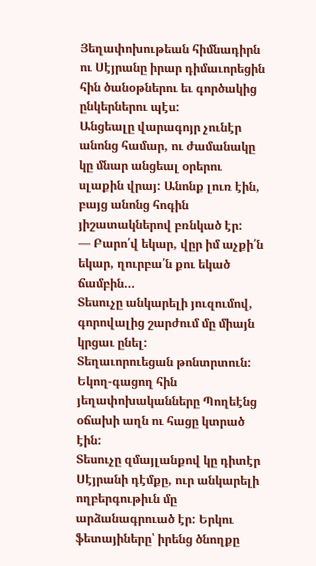Յեղափոխութեան հիմնադիրն ու Սէյրանը իրար դիմաւորեցին հին ծանօթներու եւ գործակից ընկերներու պէս:
Անցեալը վարագոյր չունէր անոնց համար, ու ժամանակը կը մնար անցեալ օրերու սլաքին վրայ: Անոնք լուռ էին, բայց անոնց հոգին յիշատակներով բռնկած էր:
— Բարո՛վ եկար, վըր իմ աչքի՛ն եկար, ղուրբա՛ն քու եկած ճամբին…
Տեսուչը անկարելի յուզումով, գորովալից շարժում մը միայն կրցաւ ընել:
Տեղաւորուեցան թոնտրտուն: Եկող-գացող հին յեղափոխականները Պողեէնց օճախի աղն ու հացը կտրած էին:
Տեսուչը զմայլանքով կը դիտէր Սէյրանի դէմքը, ուր անկարելի ողբերգութիւն մը արձանագրուած էր: Երկու ֆետայիները՝ իրենց ծնողքը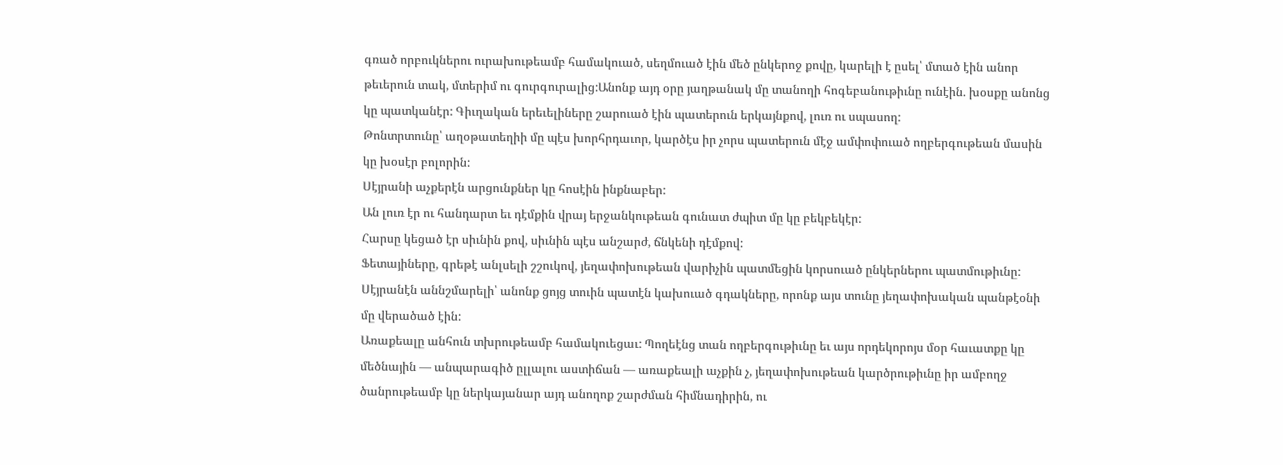գռած որբուկներու ուրախութեամբ համակուած, սեղմուած էին մեծ ընկերոջ քովը, կարելի է ըսել՝ մտած էին անոր թեւերուն տակ, մտերիմ ու գուրգուրալից:Անոնք այդ օրը յաղթանակ մը տանողի հոգեբանութիւնը ունէին. խօսքը անոնց կը պատկանէր: Գիւղական երեւելիները շարուած էին պատերուն երկայնքով, լուռ ու սպասող:
Թոնտրտունը՝ աղօթատեղիի մը պէս խորհրդաւոր, կարծէս իր չորս պատերուն մէջ ամփոփուած ողբերգութեան մասին կը խօսէր բոլորին:
Սէյրանի աչքերէն արցունքներ կը հոսէին ինքնաբեր:
Ան լուռ էր ու հանդարտ եւ դէմքին վրայ երջանկութեան գունատ ժպիտ մը կը բեկբեկէր:
Հարսը կեցած էր սիւնին քով, սիւնին պէս անշարժ, ճնկենի դէմքով:
Ֆետայիները, գրեթէ անլսելի շշուկով, յեղափոխութեան վարիչին պատմեցին կորսուած ընկերներու պատմութիւնը: Սէյրանէն աննշմարելի՝ անոնք ցոյց տուին պատէն կախուած գդակները, որոնք այս տունը յեղափոխական պանթէօնի մը վերածած էին:
Առաքեալը անհուն տխրութեամբ համակուեցաւ: Պողեէնց տան ողբերգութիւնը եւ այս որդեկորոյս մօր հաւատքը կը մեծնային — անպարագիծ ըլլալու աստիճան — առաքեալի աչքին չ, յեղափոխութեան կարծրութիւնը իր ամբողջ ծանրութեամբ կը ներկայանար այդ անողոք շարժման հիմնադիրին, ու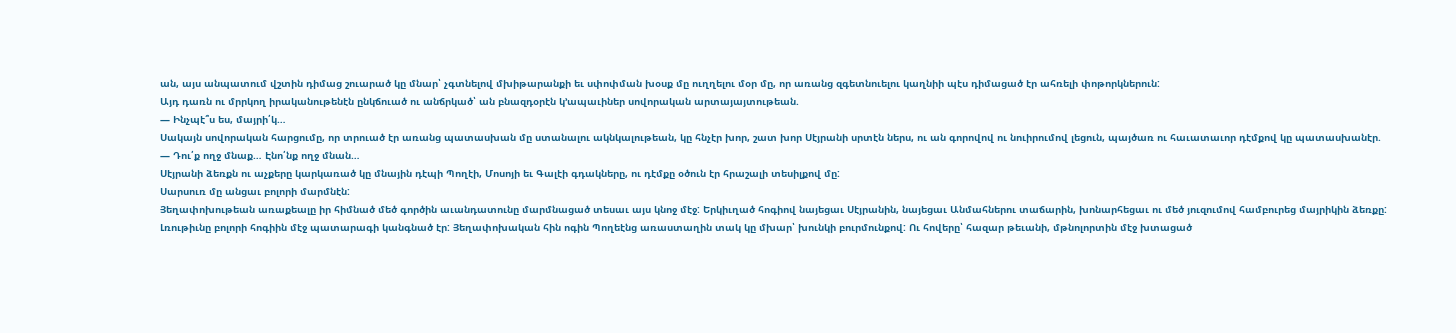ան, այս անպատում վշտին դիմաց շուարած կը մնար՝ չգտնելով մխիթարանքի եւ սփոփման խօսք մը ուղղելու մօր մը, որ առանց զգետնուելու կաղնիի պէս դիմացած էր ահռելի փոթորկներուն:
Այդ դառն ու մրրկող իրականութենէն ընկճուած ու անճրկած՝ ան բնազդօրէն կ’ապաւիներ սովորական արտայայտութեան.
— Ինչպէ՞ս ես, մայրի՛կ…
Սակայն սովորական հարցումը, որ տրուած էր առանց պատասխան մը ստանալու ակնկալութեան, կը հնչէր խոր, շատ խոր Սէյրանի սրտէն ներս, ու ան գորովով ու նուիրումով լեցուն, պայծառ ու հաւատաւոր դէմքով կը պատասխանէր.
— Դու՛ք ողջ մնաք… Էնո՛նք ողջ մնան…
Սէյրանի ձեռքն ու աչքերը կարկառած կը մնային դէպի Պողէի, Մոսոյի եւ Գալէի գդակները, ու դէմքը օծուն էր հրաշալի տեսիլքով մը:
Սարսուռ մը անցաւ բոլորի մարմնէն:
Յեղափոխութեան առաքեալը իր հիմնած մեծ գործին աւանդատունը մարմնացած տեսաւ այս կնոջ մէջ: Երկիւղած հոգիով նայեցաւ Սէյրանին, նայեցաւ Անմահներու տաճարին, խոնարհեցաւ ու մեծ յուզումով համբուրեց մայրիկին ձեռքը:
Լռութիւնը բոլորի հոգիին մէջ պատարագի կանգնած էր: Յեղափոխական հին ոգին Պողեէնց առաստաղին տակ կը մխար՝ խունկի բուրմունքով: Ու հովերը՝ հազար թեւանի, մթնոլորտին մէջ խտացած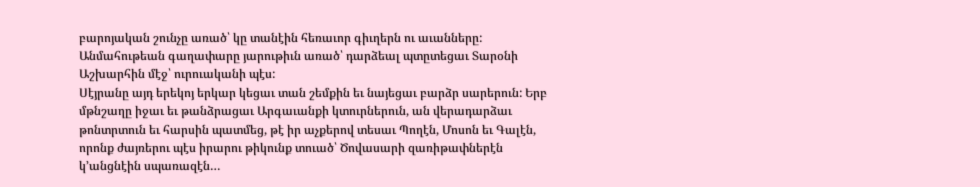բարոյական շունչը առած՝ կը տանէին հեռաւոր գիւղերն ու աւանները:
Անմահութեան գաղափարը յարութիւն առած՝ դարձեալ պտըտեցաւ Տարօնի Աշխարհին մէջ՝ ուրուականի պէս:
Սէյրանը այդ երեկոյ երկար կեցաւ տան շեմքին եւ նայեցաւ բարձր սարերուն: Երբ մթնշաղը իջաւ եւ թանձրացաւ Արգաւանքի կտուրներուն, ան վերադարձաւ թոնտրտուն եւ հարսին պատմեց, թէ իր աչքերով տեսաւ Պողէն, Մոսոն եւ Գալէն, որոնք ժայռերու պէս իրարու թիկունք տուած՝ Ծովասարի զառիթափներէն կ’անցնէին սպառազէն…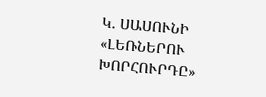Կ. ՍԱՍՈՒՆԻ
«ԼԵՌՆԵՐՈՒ ԽՈՐՀՈՒՐԴԸ»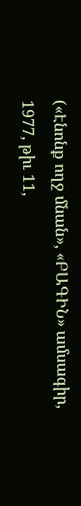(«Էնոնք ողջ մնան», «ԲԱԳԻՆ» ամսագիր, 1977, թիւ 11,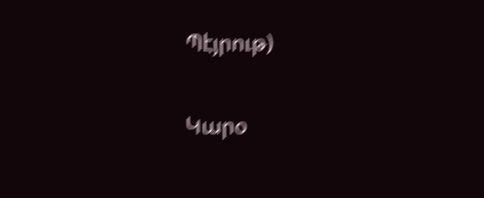Պէյրութ)

Կարօ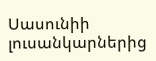Սասունիի լուսանկարներից